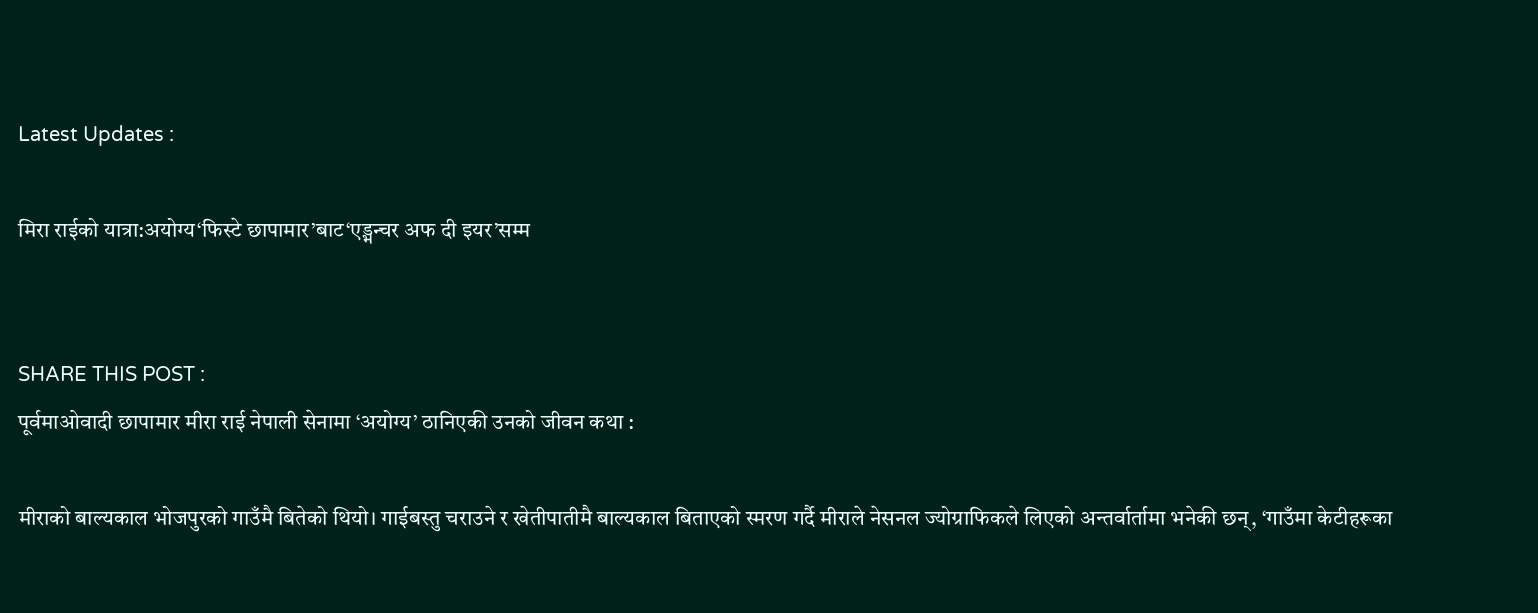Latest Updates :

मिरा राईको यात्रा:अयोग्य‘फिस्टे छापामार’बाट‘एड्भन्चर अफ दी इयर’सम्म


SHARE THIS POST :
पूर्वमाओवादी छापामार मीरा राई नेपाली सेनामा ‘अयोग्य’ ठानिएकी उनको जीवन कथा :

मीराको बाल्यकाल भोजपुरको गाउँमै बितेको थियो। गाईबस्तु चराउने र खेतीपातीमै बाल्यकाल बिताएको स्मरण गर्दै मीराले नेसनल ज्योग्राफिकले लिएको अन्तर्वार्तामा भनेकी छन्, ‘गाउँमा केटीहरूका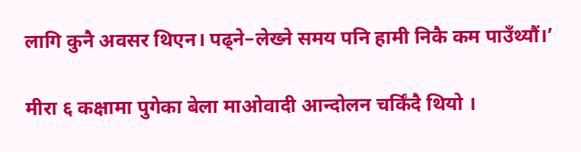लागि कुनै अवसर थिएन। पढ्ने–लेख्ने समय पनि हामी निकै कम पाउँथ्यौं।’

मीरा ६ कक्षामा पुगेका बेला माओवादी आन्दोलन चर्किंदै थियो ।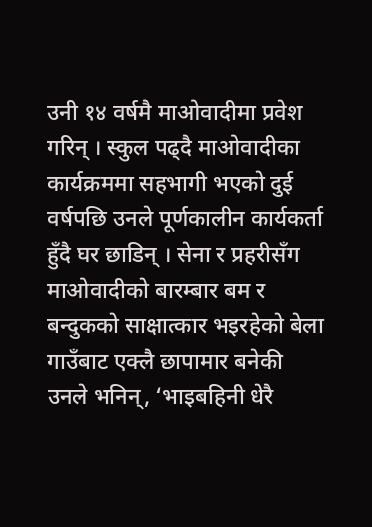उनी १४ वर्षमै माओवादीमा प्रवेश गरिन् । स्कुल पढ्दै माओवादीका कार्यक्रममा सहभागी भएको दुई वर्षपछि उनले पूर्णकालीन कार्यकर्ता हुँदै घर छाडिन् । सेना र प्रहरीसँग माओवादीको बारम्बार बम र बन्दुकको साक्षात्कार भइरहेको बेला गाउँबाट एक्लै छापामार बनेकी उनले भनिन्, ‘भाइबहिनी धेरै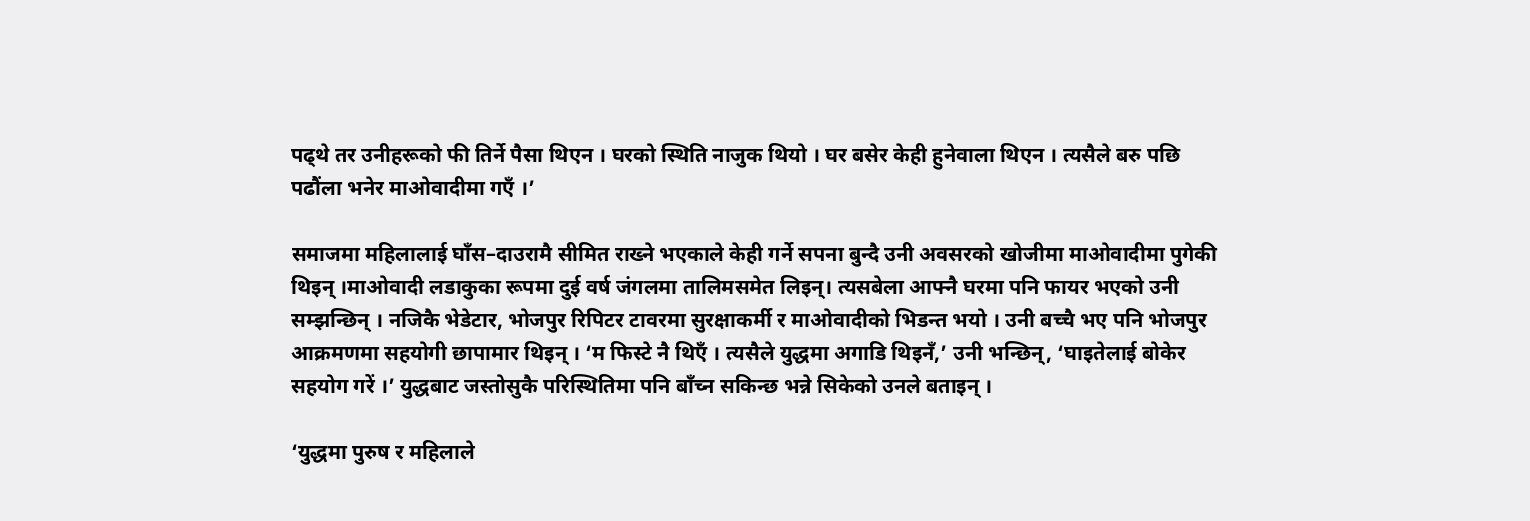पढ्थे तर उनीहरूको फी तिर्ने पैसा थिएन । घरको स्थिति नाजुक थियो । घर बसेर केही हुनेवाला थिएन । त्यसैले बरु पछि पढौंला भनेर माओवादीमा गएँ ।’

समाजमा महिलालाई घाँस–दाउरामै सीमित राख्ने भएकाले केही गर्ने सपना बुन्दै उनी अवसरको खोजीमा माओवादीमा पुगेकी थिइन् ।माओवादी लडाकुका रूपमा दुई वर्ष जंगलमा तालिमसमेत लिइन्। त्यसबेला आफ्नै घरमा पनि फायर भएको उनी सम्झन्छिन् । नजिकै भेडेटार, भोजपुर रिपिटर टावरमा सुरक्षाकर्मी र माओवादीको भिडन्त भयो । उनी बच्चै भए पनि भोजपुर आक्रमणमा सहयोगी छापामार थिइन् । ‘म फिस्टे नै थिएँ । त्यसैले युद्धमा अगाडि थिइनँ,’ उनी भन्छिन्, ‘घाइतेलाई बोकेर सहयोग गरें ।’ युद्धबाट जस्तोसुकै परिस्थितिमा पनि बाँच्न सकिन्छ भन्ने सिकेको उनले बताइन् ।

‘युद्धमा पुरुष र महिलाले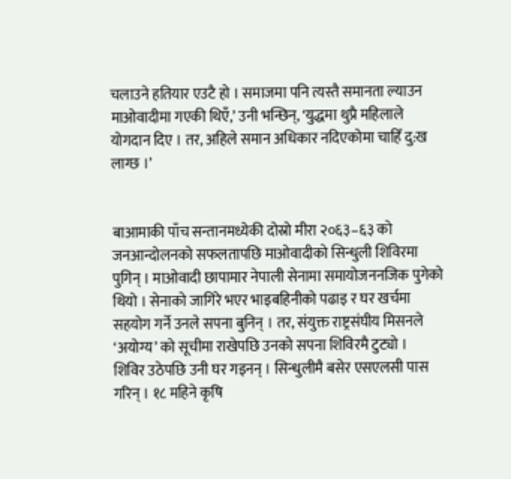चलाउने हतियार एउटै हो । समाजमा पनि त्यस्तै समानता ल्याउन माओवादीमा गएकी थिएँ,’ उनी भन्छिन्, ‘युद्धमा थुप्रै महिलाले योगदान दिए । तर, अहिले समान अधिकार नदिएकोमा चाहिँ दु:ख लाग्छ ।’


बाआमाकी पाँच सन्तानमध्येकी दोस्रो मीरा २०६३–६३ को जनआन्दोलनको सफलतापछि माओवादीको सिन्धुली शिविरमा पुगिन् । माओवादी छापामार नेपाली सेनामा समायोजननजिक पुगेको थियो । सेनाको जागिरे भएर भाइबहिनीको पढाइ र घर खर्चमा सहयोग गर्ने उनले सपना बुनिन् । तर, संयुक्त राष्ट्रसंघीय मिसनले ‘अयोग्य’ को सूचीमा राखेपछि उनको सपना शिविरमै टुट्यो ।
शिविर उठेपछि उनी घर गइनन् । सिन्धुलीमै बसेर एसएलसी पास गरिन् । १८ महिने कृषि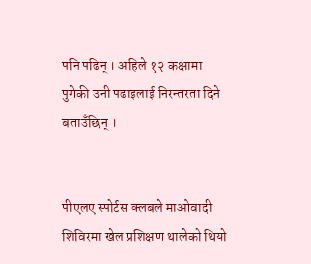पनि पढिन् । अहिले १२ कक्षामा पुगेकी उनी पढाइलाई निरन्तरता दिने बताउँछिन् ।


पीएलए स्पोर्टस क्लबले माओवादी शिविरमा खेल प्रशिक्षण थालेको थियो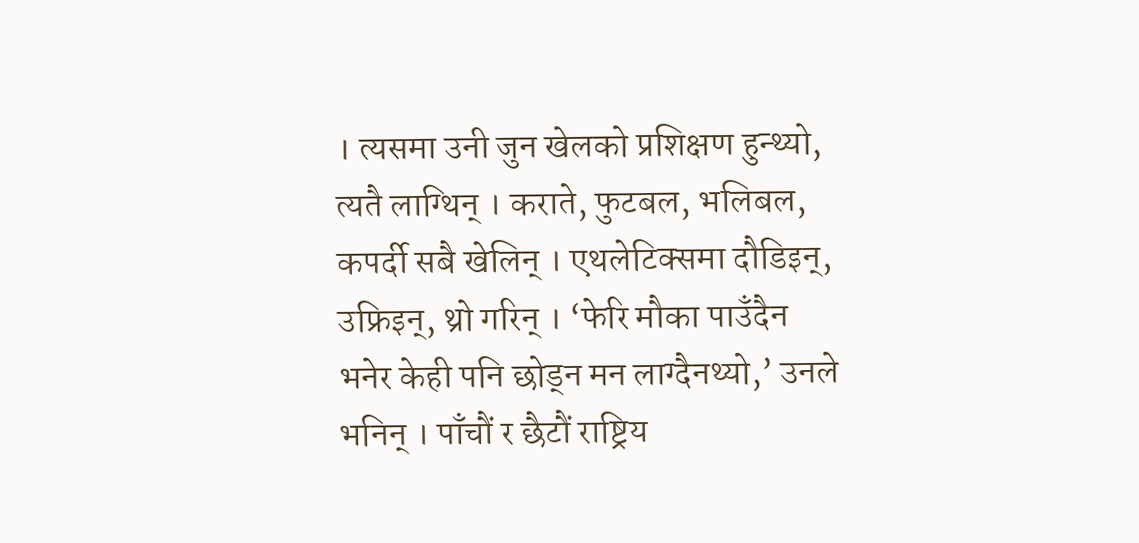। त्यसमा उनी जुन खेलको प्रशिक्षण हुन्थ्यो, त्यतै लाग्थिन् । कराते, फुटबल, भलिबल, कपर्दी सबै खेलिन् । एथलेटिक्समा दौडिइन्, उफ्रिइन्, थ्रो गरिन् । ‘फेरि मौका पाउँदैन भनेर केही पनि छोड्न मन लाग्दैनथ्यो,’ उनले भनिन् । पाँचौं र छैटौं राष्ट्रिय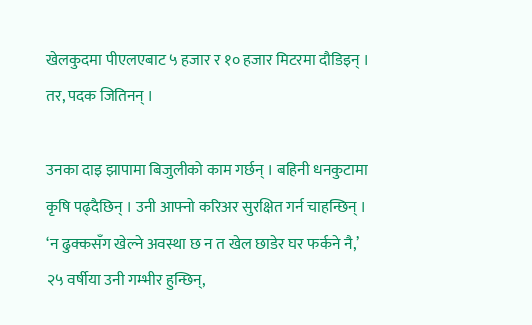खेलकुदमा पीएलएबाट ५ हजार र १० हजार मिटरमा दौडिइन् । तर, पदक जितिनन् ।

उनका दाइ झापामा बिजुलीको काम गर्छन् । बहिनी धनकुटामा कृषि पढ्दैछिन् । उनी आफ्नो करिअर सुरक्षित गर्न चाहन्छिन् । ‘न ढुक्कसँग खेल्ने अवस्था छ न त खेल छाडेर घर फर्कने नै,’ २५ वर्षीया उनी गम्भीर हुन्छिन्,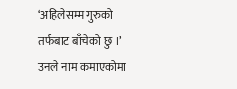‘अहिलेसम्म गुरुको तर्फबाट बाँचेको छु ।’ उनले नाम कमाएकोमा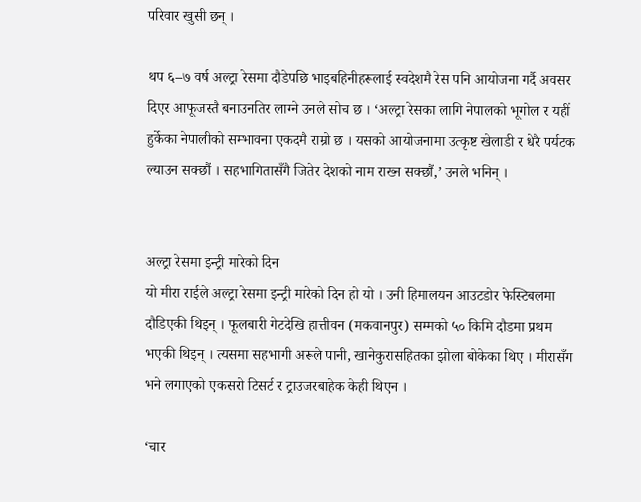परिवार खुसी छन् ।

थप ६–७ वर्ष अल्ट्रा रेसमा दौडेपछि भाइबहिनीहरूलाई स्वदेशमै रेस पनि आयोजना गर्दै अवसर दिएर आफूजस्तै बनाउनतिर लाग्ने उनले सोच छ । ‘अल्ट्रा रेसका लागि नेपालको भूगोल र यहीं हुर्केका नेपालीको सम्भावना एकदमै राम्रो छ । यसको आयोजनामा उत्कृष्ट खेलाडी र धेरै पर्यटक ल्याउन सक्छौं । सहभागितासँगै जितेर देशको नाम राख्न सक्छौं,’ उनले भनिन् ।


अल्ट्रा रेसमा इन्ट्री मारेको दिन
यो मीरा राईले अल्ट्रा रेसमा इन्ट्री मारेको दिन हो यो । उनी हिमालयन आउटडोर फेस्टिबलमा दौडिएकी थिइन् । फूलबारी गेटदेखि हात्तीवन (मकवानपुर) सम्मको ५० किमि दौडमा प्रथम भएकी थिइन् । त्यसमा सहभागी अरूले पानी, खानेकुरासहितका झोला बोकेका थिए । मीरासँग भने लगाएको एकसरो टिसर्ट र ट्राउजरबाहेक केही थिएन ।

‘चार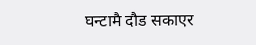घन्टामै दौड सकाएर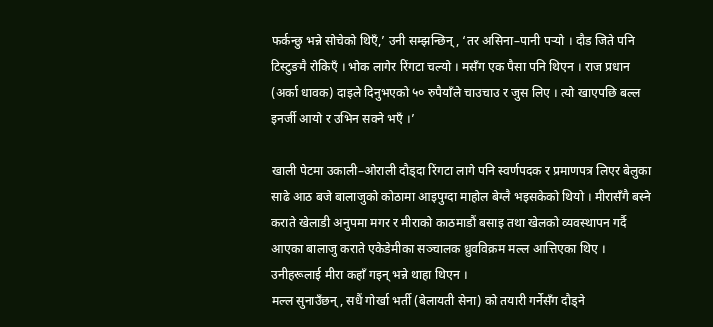फर्कन्छु भन्ने सोचेको थिएँ,’ उनी सम्झन्छिन्, ‘तर असिना–पानी पर्‍यो । दौड जिते पनि टिस्टुङमै रोकिएँ । भोक लागेर रिंगटा चल्यो । मसँग एक पैसा पनि थिएन । राज प्रधान (अर्का धावक) दाइले दिनुभएको ५० रुपैयाँले चाउचाउ र जुस लिए । त्यो खाएपछि बल्ल इनर्जी आयो र उभिन सक्ने भएँ ।’

खाली पेटमा उकाली–ओराली दौड्दा रिंगटा लागे पनि स्वर्णपदक र प्रमाणपत्र लिएर बेलुका साढे आठ बजे बालाजुको कोठामा आइपुग्दा माहोल बेग्लै भइसकेको थियो । मीरासँगै बस्ने कराते खेलाडी अनुपमा मगर र मीराको काठमाडौं बसाइ तथा खेलको व्यवस्थापन गर्दै आएका बालाजु कराते एकेडेमीका सञ्चालक ध्रुवविक्रम मल्ल आत्तिएका थिए । उनीहरूलाई मीरा कहाँ गइन् भन्ने थाहा थिएन ।
मल्ल सुनाउँछन्, सधैं गोर्खा भर्ती (बेलायती सेना) को तयारी गर्नेसँग दौड्ने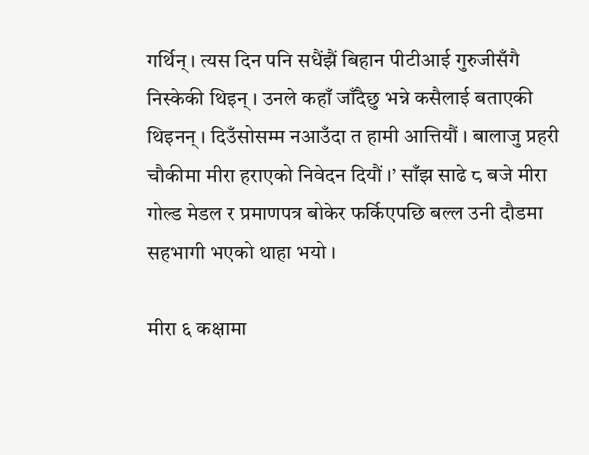गर्थिन् । त्यस दिन पनि सधैंझैं बिहान पीटीआई गुरुजीसँगै निस्केकी थिइन् । उनले कहाँ जाँदैछु भन्ने कसैलाई बताएकी थिइनन् । दिउँसोसम्म नआउँदा त हामी आत्तियौं । बालाजु प्रहरी चौकीमा मीरा हराएको निवेदन दियौं ।’ साँझ साढे ८ बजे मीरा गोल्ड मेडल र प्रमाणपत्र बोकेर फर्किएपछि बल्ल उनी दौडमा सहभागी भएको थाहा भयो ।

मीरा ६ कक्षामा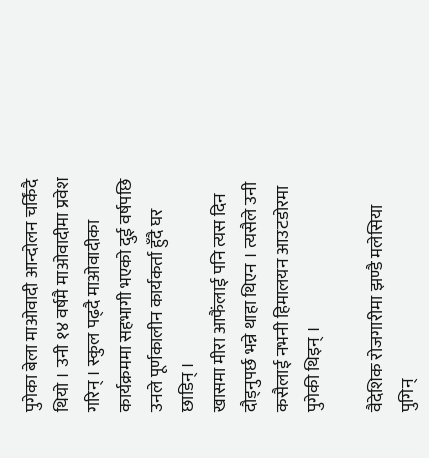पुगेका बेला माओवादी आन्दोलन चर्किंदै थियो । उनी १४ वर्षमै माओवादीमा प्रवेश गरिन् । स्कुल पढ्दै माओवादीका कार्यक्रममा सहभागी भएको दुई वर्षपछि उनले पूर्णकालीन कार्यकर्ता हुँदै घर छाडिन् ।
खासमा मीरा आफैंलाई पनि त्यस दिन दौड्नुपर्छ भन्ने थाहा थिएन । त्यसैले उनी कसैलाई नभनी हिमालयन आउटडोरमा पुगेकी थिइन् ।

वैदेशिक रोजगारीमा झण्डै मलेसिया पुगिन्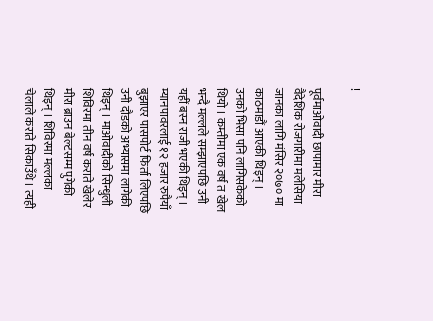!

पूर्वमाओवादी छापामार मीरा वैदेशिक रोजगारीमा मलेसिया जानका लागि मंसिर २०७० मा काठमाडौं आएकी थिइन् । उनको भिसा पनि लागिसकेको थियो । कम्तीमा एक वर्ष त खेल भन्दै मल्लले सम्झाएपछि उनी यहीं बस्न राजी भएकी थिइन् । म्यानपावरलाई १२ हजार रुपैयाँ बुझाएर पासपोर्ट फिर्ता लिएपछि उनी दौडको अभ्यासमा लागेकी थिइन् । माओवादीको सिन्धुली शिविरमा तीन वर्ष कराते खेलेर मीरा ब्राउन बेल्टसम्म पुगेकी थिइन् । शिविरमा मल्लका चेलाले कराते सिकाउँथे । त्यही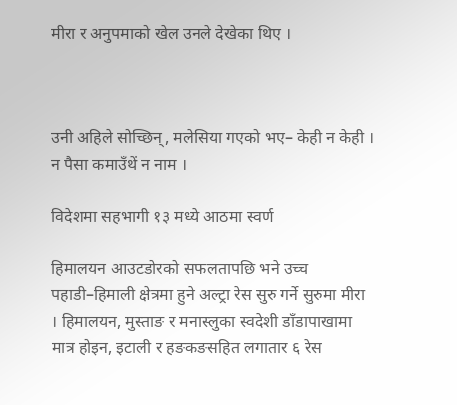मीरा र अनुपमाको खेल उनले देखेका थिए ।



उनी अहिले सोच्छिन्, मलेसिया गएको भए– केही न केही । न पैसा कमाउँथें न नाम ।

विदेशमा सहभागी १३ मध्ये आठमा स्वर्ण

हिमालयन आउटडोरको सफलतापछि भने उच्च पहाडी–हिमाली क्षेत्रमा हुने अल्ट्रा रेस सुरु गर्ने सुरुमा मीरा । हिमालयन, मुस्ताङ र मनास्लुका स्वदेशी डाँडापाखामा मात्र होइन, इटाली र हङकङसहित लगातार ६ रेस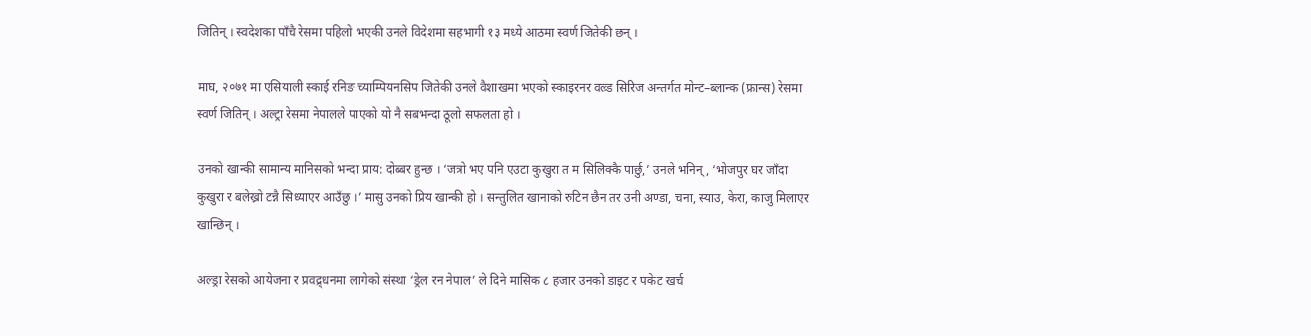जितिन् । स्वदेशका पाँचै रेसमा पहिलो भएकी उनले विदेशमा सहभागी १३ मध्ये आठमा स्वर्ण जितेकी छन् ।

माघ, २०७१ मा एसियाली स्काई रनिङ च्याम्पियनसिप जितेकी उनले वैशाखमा भएको स्काइरनर वल्र्ड सिरिज अन्तर्गत मोन्ट–ब्लान्क (फ्रान्स) रेसमा स्वर्ण जितिन् । अल्ट्रा रेसमा नेपालले पाएको यो नै सबभन्दा ठूलो सफलता हो ।

उनको खान्की सामान्य मानिसको भन्दा प्राय: दोब्बर हुन्छ । ‘जत्रो भए पनि एउटा कुखुरा त म सिलिक्कै पार्छु,’ उनले भनिन्, ‘भोजपुर घर जाँदा कुखुरा र बलेख्रो टन्नै सिध्याएर आउँछु ।’ मासु उनको प्रिय खान्की हो । सन्तुलित खानाको रुटिन छैन तर उनी अण्डा, चना, स्याउ, केरा, काजु मिलाएर खान्छिन् ।

अल्ड्रा रेसको आयेजना र प्रवद्र्धनमा लागेको संस्था ‘ड्रेल रन नेपाल’ ले दिने मासिक ८ हजार उनको डाइट र पकेट खर्च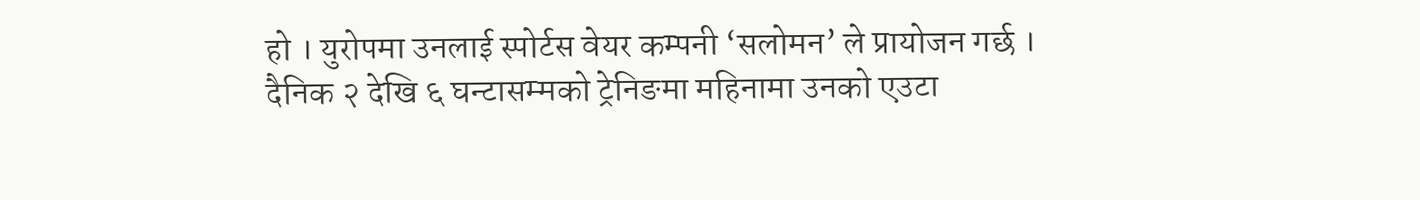हो । युरोपमा उनलाई स्पोर्टस वेयर कम्पनी ‘सलोमन’ ले प्रायोजन गर्छ ।
दैनिक २ देखि ६ घन्टासम्मको ट्रेनिङमा महिनामा उनको एउटा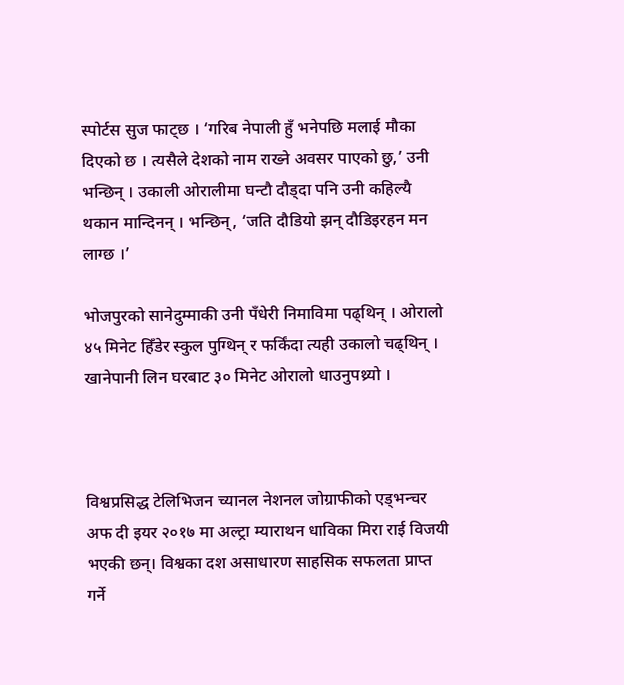स्पोर्टस सुज फाट्छ । ‘गरिब नेपाली हुँ भनेपछि मलाई मौका दिएको छ । त्यसैले देशको नाम राख्ने अवसर पाएको छु,’ उनी भन्छिन् । उकाली ओरालीमा घन्टौ दौड्दा पनि उनी कहिल्यै थकान मान्दिनन् । भन्छिन्, ‘जति दौडियो झन् दौडिइरहन मन लाग्छ ।’

भोजपुरको सानेदुम्माकी उनी पँधेरी निमाविमा पढ्थिन् । ओरालो ४५ मिनेट हिँडेर स्कुल पुग्थिन् र फर्किंदा त्यही उकालो चढ्थिन् । खानेपानी लिन घरबाट ३० मिनेट ओरालो धाउनुपथ्र्यो ।



विश्वप्रसिद्ध टेलिभिजन च्यानल नेशनल जोग्राफीको एड्भन्चर अफ दी इयर २०१७ मा अल्ट्रा म्याराथन धाविका मिरा राई विजयी भएकी छन्। विश्वका दश असाधारण साहसिक सफलता प्राप्त गर्ने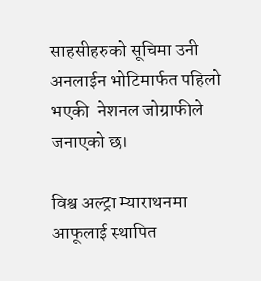साहसीहरुको सूचिमा उनी अनलाईन भोटिमार्फत पहिलो भएकी  नेशनल जोग्राफीले जनाएको छ।

विश्व अल्ट्रा म्याराथनमा आफूलाई स्थापित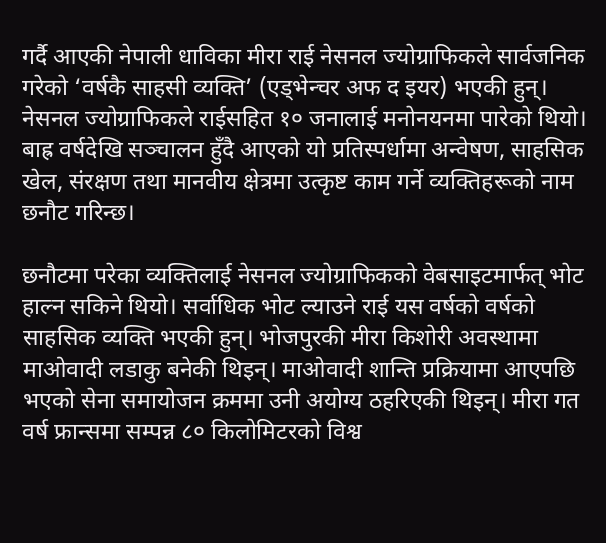गर्दै आएकी नेपाली धाविका मीरा राई नेसनल ज्योग्राफिकले सार्वजनिक गरेको ‘वर्षकै साहसी व्यक्ति’ (एड्भेन्चर अफ द इयर) भएकी हुन्। नेसनल ज्योग्राफिकले राईसहित १० जनालाई मनोनयनमा पारेको थियो। बाह्र वर्षदेखि सञ्चालन हुँदै आएको यो प्रतिस्पर्धामा अन्वेषण, साहसिक खेल, संरक्षण तथा मानवीय क्षेत्रमा उत्कृष्ट काम गर्ने व्यक्तिहरूको नाम छनौट गरिन्छ।

छनौटमा परेका व्यक्तिलाई नेसनल ज्योग्राफिकको वेबसाइटमार्फत् भोट हाल्न सकिने थियो। सर्वाधिक भोट ल्याउने राई यस वर्षको वर्षको साहसिक व्यक्ति भएकी हुन्। भोजपुरकी मीरा किशोरी अवस्थामा माओवादी लडाकु बनेकी थिइन्। माओवादी शान्ति प्रक्रियामा आएपछि भएको सेना समायोजन क्रममा उनी अयोग्य ठहरिएकी थिइन्। मीरा गत वर्ष फ्रान्समा सम्पन्न ८० किलोमिटरको विश्व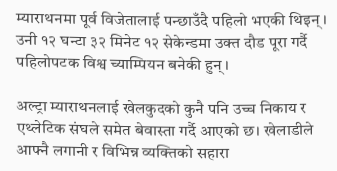म्याराथनमा पूर्व विजेतालाई पन्छाउँदै पहिलो भएकी थिइन्। उनी १२ घन्टा ३२ मिनेट १२ सेकेन्डमा उक्त दौड पूरा गर्दै पहिलोपटक विश्व च्याम्पियन बनेकी हुन्।

अल्ट्रा म्याराथनलाई खेलकुदको कुनै पनि उच्च निकाय र एथ्लेटिक संघले समेत बेवास्ता गर्दै आएको छ। खेलाडीले आफ्नै लगानी र विभिन्न व्यक्तिको सहारा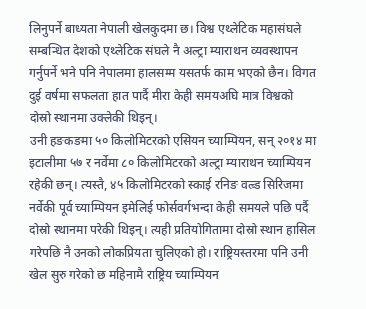लिनुपर्ने बाध्यता नेपाली खेलकुदमा छ। विश्व एथ्लेटिक महासंघले सम्बन्धित देशको एथ्लेटिक संघले नै अल्ट्रा म्याराथन व्यवस्थापन गर्नुपर्ने भने पनि नेपालमा हालसम्म यसतर्फ काम भएको छैन। विगत दुई वर्षमा सफलता हात पार्दै मीरा केही समयअघि मात्र विश्वको दोस्रो स्थानमा उक्लेकी थिइन्।
उनी हङकङमा ५० किलोमिटरको एसियन च्याम्पियन, सन् २०१४ मा इटालीमा ५७ र नर्वेमा ८० किलोमिटरको अल्ट्रा म्याराथन च्याम्पियन रहेकी छन्। त्यस्तै, ४५ किलोमिटरको स्काई रनिङ वल्र्ड सिरिजमा नर्वेकी पूर्व च्याम्पियन इमेलिई फोर्सवर्गभन्दा केही समयले पछि पर्दै दोस्रो स्थानमा परेकी थिइन्। त्यही प्रतियोगितामा दोस्रो स्थान हासिल गरेपछि नै उनको लोकप्रियता चुलिएको हो। राष्ट्रियस्तरमा पनि उनी खेल सुरु गरेको छ महिनामै राष्ट्रिय च्याम्पियन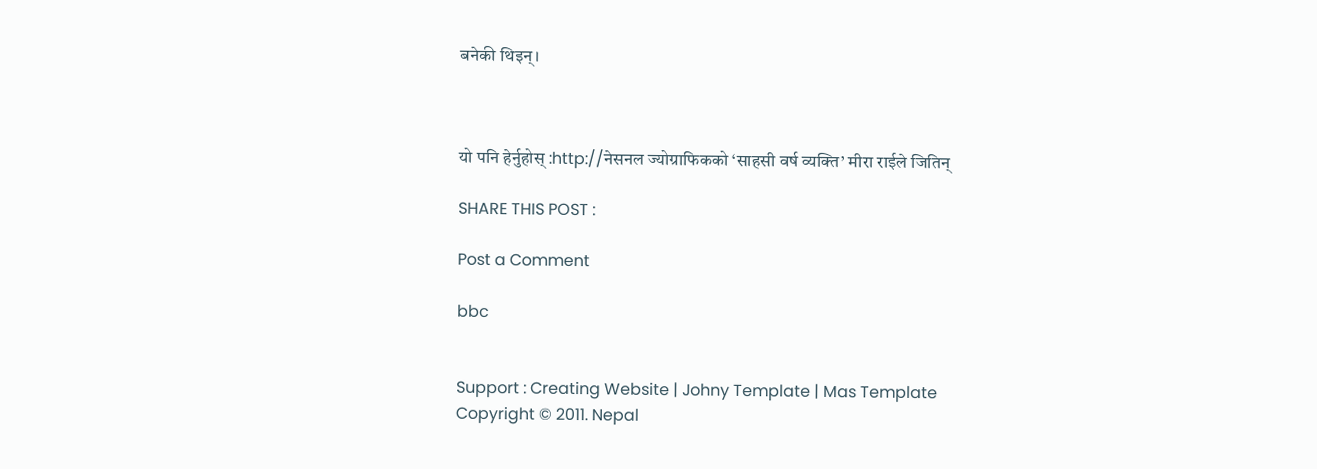बनेकी थिइन्।



यो पनि हेर्नुहोस् :http://नेसनल ज्योग्राफिकको ‘साहसी वर्ष व्यक्ति’ मीरा राईले जितिन्

SHARE THIS POST :

Post a Comment

bbc


Support : Creating Website | Johny Template | Mas Template
Copyright © 2011. Nepal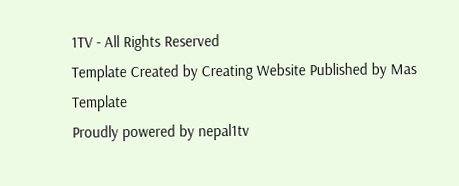1TV - All Rights Reserved
Template Created by Creating Website Published by Mas Template
Proudly powered by nepal1tv